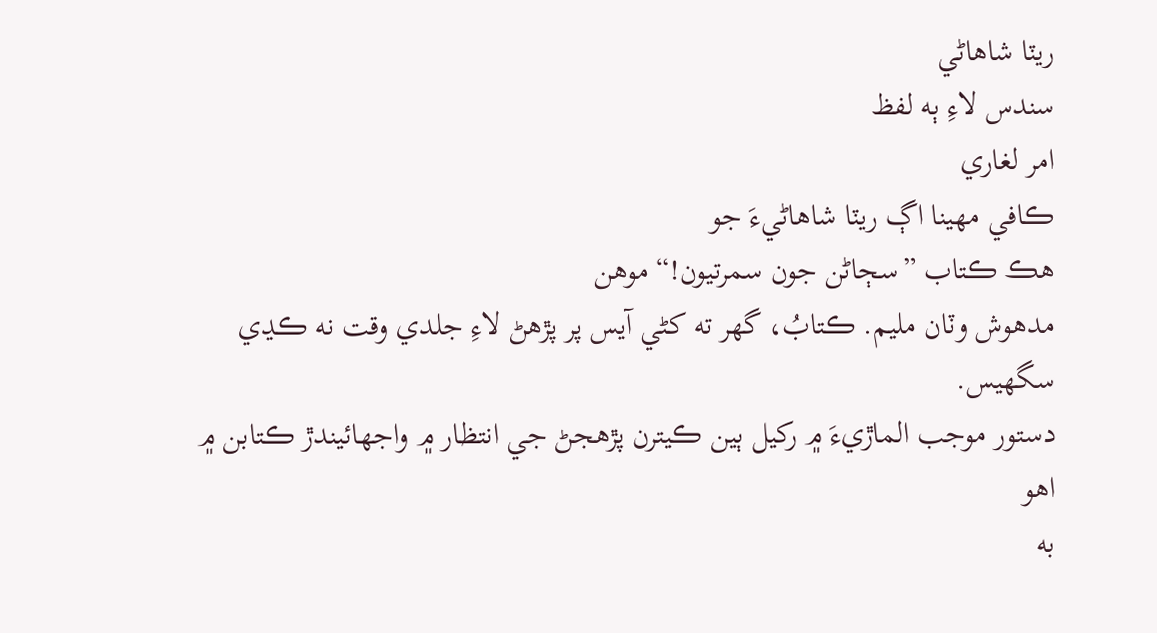ريٽا شاهاڻي
سندس لاءِ ٻه لفظ
امر لغاري
ڪافي مهينا اڳ ريٽا شاهاڻيءَ جو
هڪ ڪتاب ”سڄاڻن جون سمرتيون!“ موهن
مدهوش وٽان مليم. ڪتابُ، گھر ته کڻي آيس پر پڙهڻ لاءِ جلدي وقت نه ڪڍي سگھيس.
دستور موجب الماڙيءَ ۾ رکيل ٻين ڪيترن پڙهجڻ جي انتظار ۾ واجھائيندڙ ڪتابن ۾ اهو
به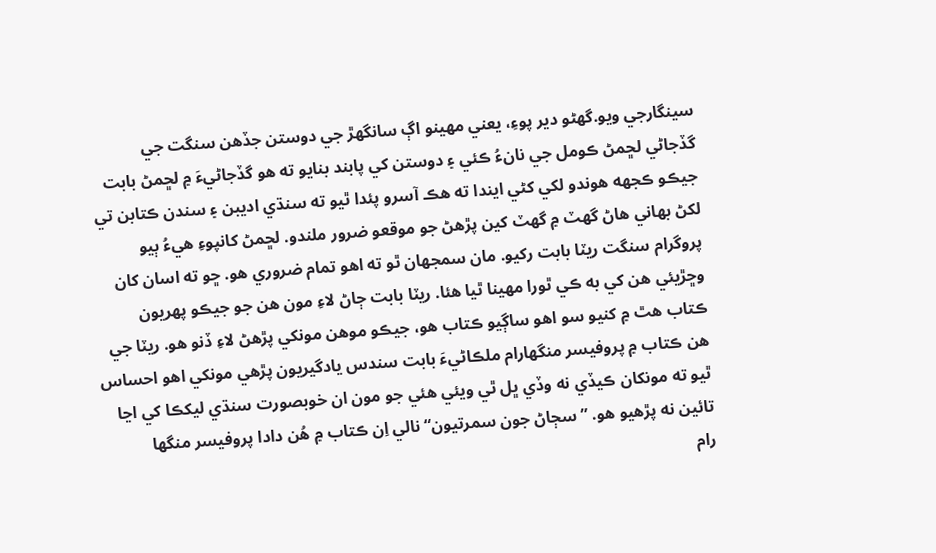سينگارجي ويو.گهڻو دير پوءِ، يعني مهينو اڳ سانگھڙ جي دوستن جڏهن سنگت جي
گڏجاڻي لڇمڻ ڪومل جي نانءُ ڪئي ۽ دوستن کي پابند بنايو ته هو گڏجاڻيءَ ۾ لڇمڻ بابت
جيڪو ڪجھه هوندو لکي کڻي ايندا ته هڪ آسرو پئدا ٿيو ته سنڌي اديبن ۽ سندن ڪتابن تي
لکڻ بهاني هاڻ گھٽ ۾ گھٽ کين پڙهڻ جو موقعو ضرور ملندو. لڇمڻ کانپوءِ هيءُ ٻيو
پروگرام سنگت ريٽا بابت رکيو. مان سمجهان ٿو ته اهو تمام ضروري هو. ڇو ته اسان کان
وڇڙيئي هن کي به ڪي ٿورا مهينا ٿيا هئا. ريٽا بابت ڄاڻ لاءِ مون هن جو جيڪو پهريون
ڪتاب هٿ ۾ کنيو سو اهو ساڳيو ڪتاب هو، جيڪو موهن مونکي پڙهڻ لاءِ ڏنو هو. ريٽا جي
هن ڪتاب ۾ پروفيسر منگھارام ملڪاڻيءَ بابت سندس يادگيريون پڙهي مونکي اهو احساس
ٿيو ته مونکان ڪيڏي نه وڏي ڀل ٿي ويئي هئي جو مون ان خوبصورت سنڌي ليکڪا کي اڃا
تائين نه پڙهيو هو. ”سڄاڻ جون سمرتيون“ نالي اِن ڪتاب ۾ هُن دادا پروفيسر منگھا
رام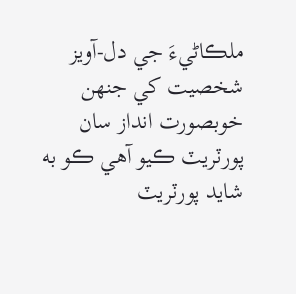ملڪاڻيءَ جي دل-آويز شخصيت کي جنهن خوبصورت انداز سان پورٽريٽ ڪيو آهي ڪو به
شايد پورٽريٽ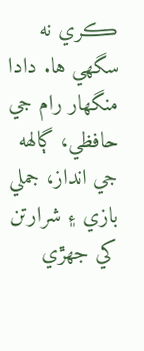ڪري نه سگھي ها. دادا منگھار رام جي حافظي، ڳالهه جي انداز، جملي
بازي ۽ شرارتن کي جهڙي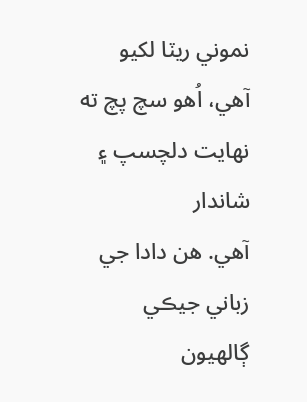نموني ريٽا لکيو آهي، اُهو سچ پچ ته نهايت دلچسپ ۽ شاندار
آهي. هن دادا جي زباني جيڪي ڳالهيون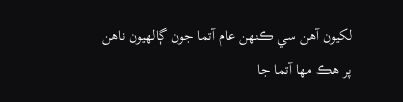لکيون آهن سي ڪنهن عام آتما جون ڳالهيون ناهن
پر هڪ مها آتما جا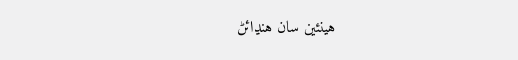هينئين سان هنڍائڻ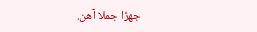جهڙا جملا آهن.